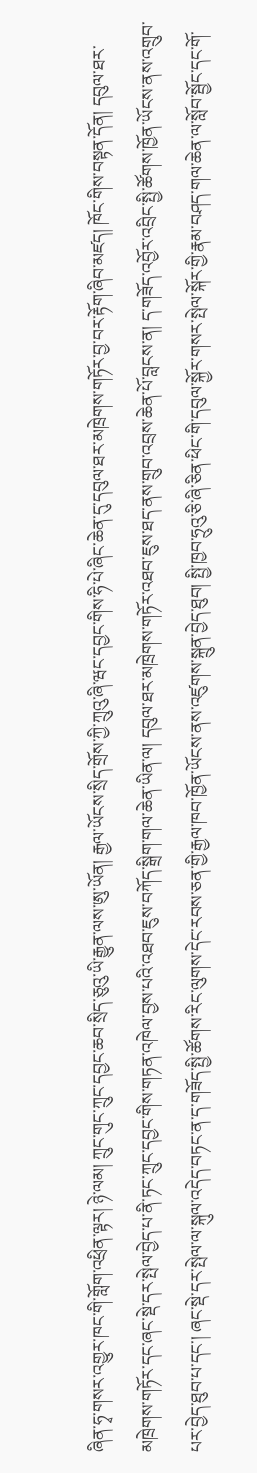ཞིན་ཧྭ་གསར་འགྱུར་ཁང་གི་གློག་འཕྲིན་ལྟར། ཉེ་ལམ། ཀྲུང་གུང་ཀྲུང་དབྱང་ཆབ་སྲིད་ཅུའུ་ཡི་རྒྱུན་ལས་ཨུ་ཡོན། རྒྱལ་ཡོངས་སྲིད་གྲོས་ཀྱི་ཀྲུའུ་ཞི་ཝང་དབྱང་གིས་ཧི་པེ་ཞིང་ཆེན་དུ་དབུལ་ཐར་མཁྲེགས་གཏོར་བྱ་བར་རྟོག་ཞིབ་མཛད། ཁོང་གིས་བསྟན་དོན། དབུལ་ཐར་མཁྲེགས་གཏོར་དང་ཞང་སྡེ་དར་སྤེལ་བྱེད་པ་ནི་ཏང་ཀྲུང་དབྱང་གིས་གཏན་འཁེལ་བྱས་པའི་འཐབ་ཇུས་བཀོད་སྒྲིག་གལ་ཆེན་ཡིན་ལ། དབུལ་ཐར་མཁྲེགས་གཏོར་འཐབ་ཇུས་ཐད་ནས་གྲུབ་འབྲས་ཆེན་པོ་བླངས་ན། ད་གཟོད་འབྱོར་འབྲིང་སྤྱི་ཚོགས་ཁྱོན་ཡོངས་ནས་འགྲུབ་པར་བྱེད་ཐུབ་པ་དང་། ཞང་སྡེ་དར་སྤེལ་ལ་སྐུལ་འདེད་བཏང་ན་ད་གཟོད་སྤྱི་ཚོགས་རིང་ལུགས་དེང་རབས་ཅན་གྱི་རྒྱལ་ཁབ་ཁྱོན་ཡོངས་ནས་འཛུགས་སྐྲུན་བྱེད་ཐུབ། སྤྱི་ཁྱབ་ཧྲུའུ་ཅི་ཞི་ཅིན་ཕིང་གི་དབུལ་སྐྱོར་གསར་སྤེལ་སྐོར་གྱི་རྣམ་བཤད་གལ་ཆེན་ལ་སློབ་སྦྱོང་དང་གོ་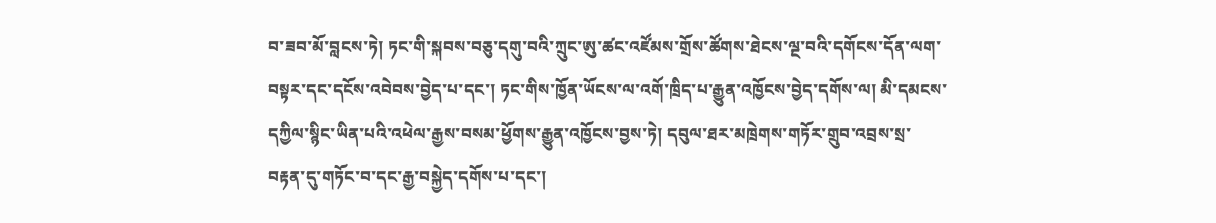བ་ཟབ་མོ་བླངས་ཏེ། ཏང་གི་སྐབས་བཅུ་དགུ་བའི་ཀྲུང་ཨུ་ཚང་འཛོམས་གྲོས་ཚོགས་ཐེངས་ལྔ་བའི་དགོངས་དོན་ལག་བསྟར་དང་དངོས་འབེབས་བྱེད་པ་དང་། ཏང་གིས་ཁྱོན་ཡོངས་ལ་འགོ་ཁྲིད་པ་རྒྱུན་འཁྱོངས་བྱེད་དགོས་ལ། མི་དམངས་དཀྱིལ་སྙིང་ཡིན་པའི་འཕེལ་རྒྱས་བསམ་ཕྱོགས་རྒྱུན་འཁྱོངས་བྱས་ཏེ། དབུལ་ཐར་མཁྲེགས་གཏོར་གྲུབ་འབྲས་སྲ་བརྟན་དུ་གཏོང་བ་དང་རྒྱ་བསྐྱེད་དགོས་པ་དང་།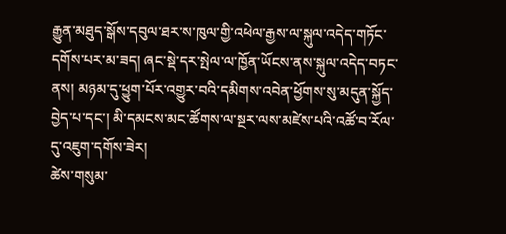རྒྱུན་མཐུད་སྒོས་དབུལ་ཐར་ས་ཁུལ་གྱི་འཕེལ་རྒྱས་ལ་སྐུལ་འདེད་གཏོང་དགོས་པར་མ་ཟད། ཞང་སྡེ་དར་སྤེལ་ལ་ཁྱོན་ཡོངས་ནས་སྐུལ་འདེད་བཏང་ནས། མཉམ་དུ་ཕྱུག་པོར་འགྱུར་བའི་དམིགས་འབེན་ཕྱོགས་སུ་མདུན་སྐྱོད་བྱེད་པ་དང་། མི་དམངས་མང་ཚོགས་ལ་སྔར་ལས་མཛེས་པའི་འཚོ་བ་རོལ་དུ་འཇུག་དགོས་ཟེར།
ཚེས་གསུམ་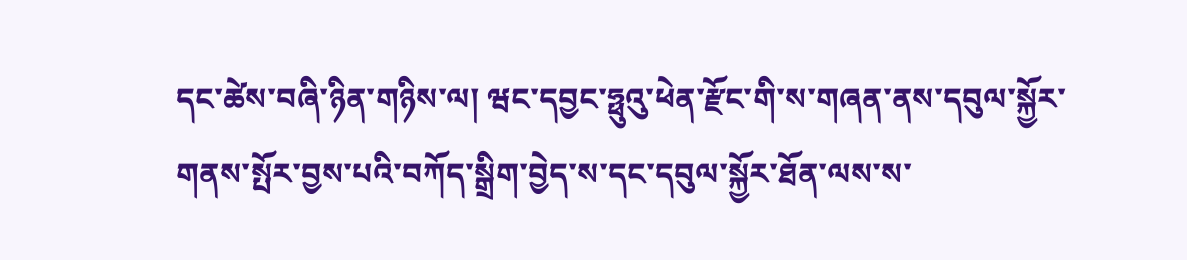དང་ཚེས་བཞི་ཉིན་གཉིས་ལ། ཝང་དབྱང་ཧྥུའུ་ཕེན་རྫོང་གི་ས་གཞན་ནས་དབུལ་སྐྱོར་གནས་སྤོར་བྱས་པའི་བཀོད་སྒྲིག་བྱེད་ས་དང་དབུལ་སྐྱོར་ཐོན་ལས་ས་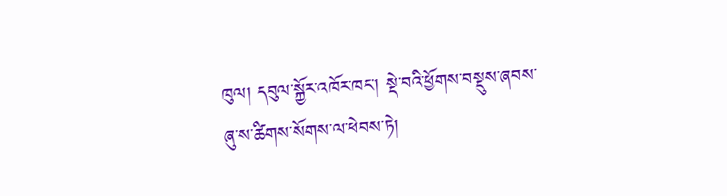ཁུལ། དབུལ་སྐྱོར་འཁོར་ཁང་། སྡེ་བའི་ཕྱོགས་བསྡུས་ཞབས་ཞུ་ས་ཚིགས་སོགས་ལ་ཕེབས་ཏེ།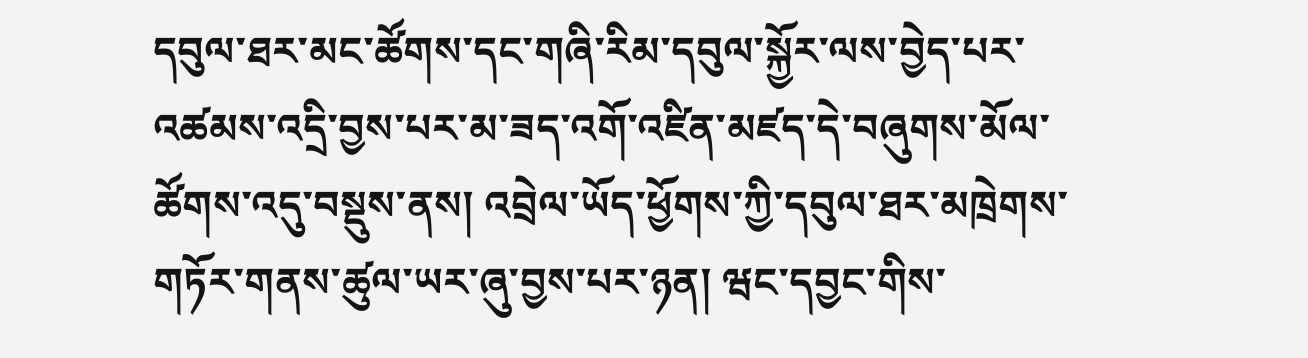དབུལ་ཐར་མང་ཚོགས་དང་གཞི་རིམ་དབུལ་སྐྱོར་ལས་བྱེད་པར་འཚམས་འདྲི་བྱས་པར་མ་ཟད་འགོ་འཛིན་མཛད་དེ་བཞུགས་མོལ་ཚོགས་འདུ་བསྡུས་ནས། འབྲེལ་ཡོད་ཕྱོགས་ཀྱི་དབུལ་ཐར་མཁྲེགས་གཏོར་གནས་ཚུལ་ཡར་ཞུ་བྱས་པར་ཉན། ཝང་དབྱང་གིས་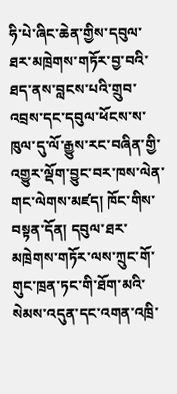ཧི་པེ་ཞིང་ཆེན་གྱིས་དབུལ་ཐར་མཁྲེགས་གཏོར་བྱ་བའི་ཐད་ནས་བླངས་པའི་གྲུབ་འབྲས་དང་དབུལ་ཕོངས་ས་ཁུལ་དུ་ལོ་རྒྱུས་རང་བཞིན་གྱི་འགྱུར་ལྡོག་བྱུང་བར་ཁས་ལེན་གང་ལེགས་མཛད། ཁོང་གིས་བསྟན་དོན། དབུལ་ཐར་མཁྲེགས་གཏོར་ལས་ཀྲུང་གོ་གུང་ཁྲན་ཏང་གི་ཐོག་མའི་སེམས་འདུན་དང་འགན་འཁྲི་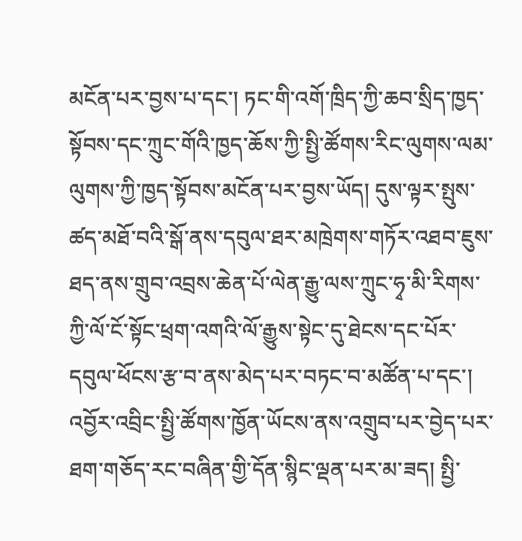མངོན་པར་བྱས་པ་དང་། ཏང་གི་འགོ་ཁྲིད་ཀྱི་ཆབ་སྲིད་ཁྱད་སྟོབས་དང་ཀྲུང་གོའི་ཁྱད་ཆོས་ཀྱི་སྤྱི་ཚོགས་རིང་ལུགས་ལམ་ལུགས་ཀྱི་ཁྱད་སྟོབས་མངོན་པར་བྱས་ཡོད། དུས་ལྟར་སྤུས་ཚད་མཐོ་བའི་སྒོ་ནས་དབུལ་ཐར་མཁྲེགས་གཏོར་འཐབ་ཇུས་ཐད་ནས་གྲུབ་འབྲས་ཆེན་པོ་ལེན་རྒྱུ་ལས་ཀྲུང་ཧྭ་མི་རིགས་ཀྱི་ལོ་ངོ་སྟོང་ཕྲག་འགའི་ལོ་རྒྱུས་སྟེང་དུ་ཐེངས་དང་པོར་དབུལ་ཕོངས་རྩ་བ་ནས་མེད་པར་བཏང་བ་མཚོན་པ་དང་། འབྱོར་འབྲིང་སྤྱི་ཚོགས་ཁྱོན་ཡོངས་ནས་འགྲུབ་པར་བྱེད་པར་ཐག་གཅོད་རང་བཞིན་གྱི་དོན་སྙིང་ལྡན་པར་མ་ཟད། སྤྱི་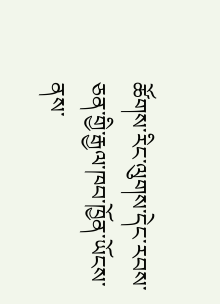ཚོགས་རིང་ལུགས་དེང་རབས་ཅན་གྱི་རྒྱལ་ཁབ་ཁྱོན་ཡོངས་ནས་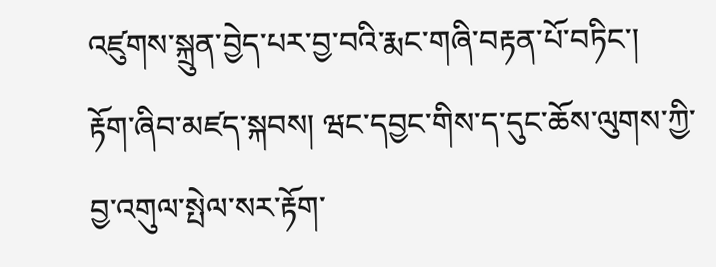འཛུགས་སྐྲུན་བྱེད་པར་བྱ་བའི་རྨང་གཞི་བརྟན་པོ་བཏིང་།
རྟོག་ཞིབ་མཛད་སྐབས། ཝང་དབྱང་གིས་ད་དུང་ཆོས་ལུགས་ཀྱི་བྱ་འགུལ་སྤེལ་སར་རྟོག་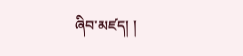ཞིབ་མཛད། །